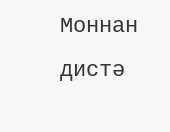Моннан дистә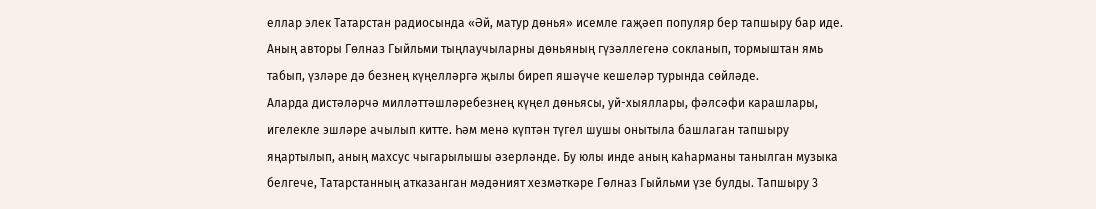еллар элек Татарстан радиосында «Әй, матур дөнья» исемле гаҗәеп популяр бер тапшыру бар иде. Аның авторы Гөлназ Гыйльми тыңлаучыларны дөньяның гүзәллегенә сокланып, тормыштан ямь табып, үзләре дә безнең күңелләргә җылы биреп яшәүче кешеләр турында сөйләде.
Аларда дистәләрчә милләттәшләребезнең күңел дөньясы, уй-хыяллары, фәлсәфи карашлары, игелекле эшләре ачылып китте. Һәм менә күптән түгел шушы онытыла башлаган тапшыру яңартылып, аның махсус чыгарылышы әзерләнде. Бу юлы инде аның каһарманы танылган музыка белгече, Татарстанның атказанган мәдәният хезмәткәре Гөлназ Гыйльми үзе булды. Тапшыру 3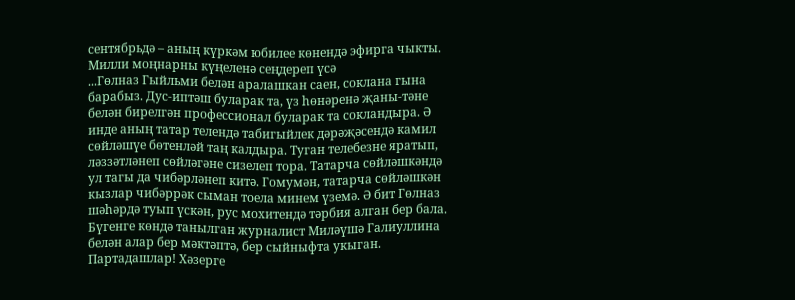сентябрьдә – аның күркәм юбилее көнендә эфирга чыкты.
Милли моңнарны күңеленә сеңдереп үсә
...Гөлназ Гыйльми белән аралашкан саен, соклана гына барабыз. Дус-иптәш буларак та, үз һөнәренә җаны-тәне белән бирелгән профессионал буларак та сокландыра. Ә инде аның татар телендә табигыйлек дәрәҗәсендә камил сөйләшүе бөтенләй таң калдыра. Туган телебезне яратып, ләззәтләнеп сөйләгәне сизелеп тора. Татарча сөйләшкәндә ул тагы да чибәрләнеп китә. Гомумән, татарча сөйләшкән кызлар чибәррәк сыман тоела минем үземә. Ә бит Гөлназ шәһәрдә туып үскән, рус мохитендә тәрбия алган бер бала. Бүгенге көндә танылган журналист Миләүшә Галиуллина белән алар бер мәктәптә, бер сыйныфта укыган. Партадашлар! Хәзерге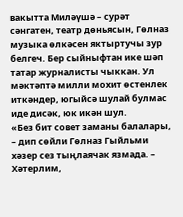вакытта Миләүшә – сурәт сәнгатен, театр дөньясын, Гөлназ музыка өлкәсен яктыртучы зур белгеч. Бер сыйныфтан ике шәп татар журналисты чыккан. Ул мәктәптә милли мохит өстенлек иткәндер, югыйсә шулай булмас иде дисәк, юк икән шул.
«Без бит совет заманы балалары, – дип сөйли Гөлназ Гыйльми хәзер сез тыңлаячак язмада. – Хәтерлим,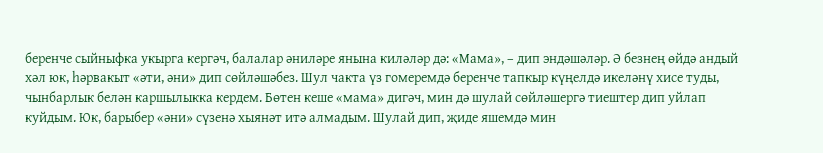беренче сыйныфка укырга кергәч, балалар әниләре янына киләләр дә: «Мама», – дип эндәшәләр. Ә безнең өйдә андый хәл юк, һәрвакыт «әти, әни» дип сөйләшәбез. Шул чакта үз гомеремдә беренче тапкыр күңелдә икеләнү хисе туды, чынбарлык белән каршылыкка кердем. Бөтен кеше «мама» дигәч, мин дә шулай сөйләшергә тиештер дип уйлап куйдым. Юк, барыбер «әни» сүзенә хыянәт итә алмадым. Шулай дип, җиде яшемдә мин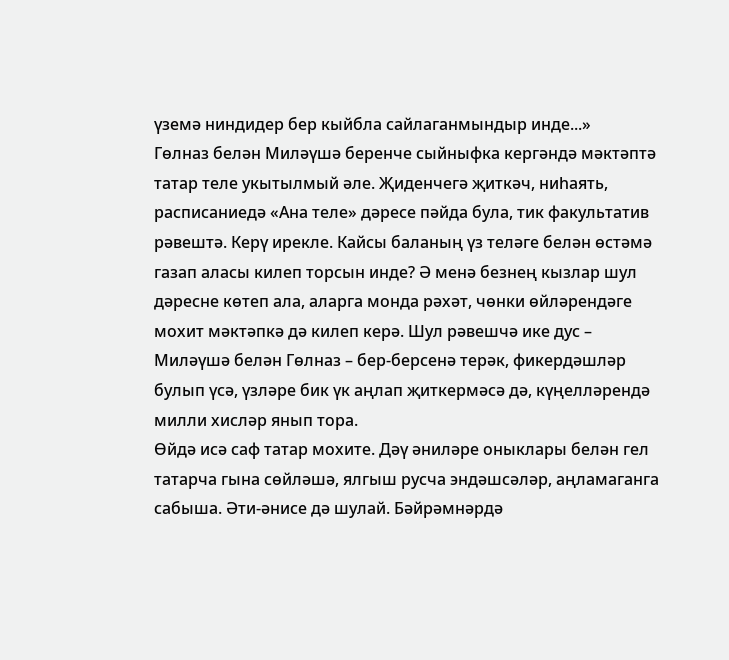үземә ниндидер бер кыйбла сайлаганмындыр инде...»
Гөлназ белән Миләүшә беренче сыйныфка кергәндә мәктәптә татар теле укытылмый әле. Җиденчегә җиткәч, ниһаять, расписаниедә «Ана теле» дәресе пәйда була, тик факультатив рәвештә. Керү ирекле. Кайсы баланың үз теләге белән өстәмә газап аласы килеп торсын инде? Ә менә безнең кызлар шул дәресне көтеп ала, аларга монда рәхәт, чөнки өйләрендәге мохит мәктәпкә дә килеп керә. Шул рәвешчә ике дус – Миләүшә белән Гөлназ – бер-берсенә терәк, фикердәшләр булып үсә, үзләре бик үк аңлап җиткермәсә дә, күңелләрендә милли хисләр янып тора.
Өйдә исә саф татар мохите. Дәү әниләре оныклары белән гел татарча гына сөйләшә, ялгыш русча эндәшсәләр, аңламаганга сабыша. Әти-әнисе дә шулай. Бәйрәмнәрдә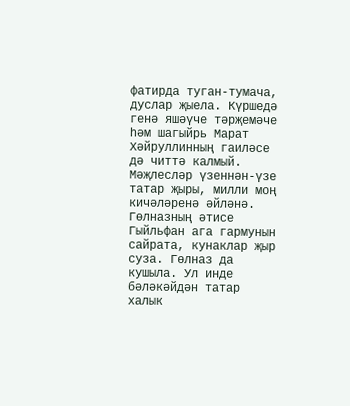фатирда туган-тумача, дуслар җыела. Күршедә генә яшәүче тәрҗемәче һәм шагыйрь Марат Хәйруллинның гаиләсе дә читтә калмый. Мәҗлесләр үзеннән-үзе татар җыры, милли моң кичәләренә әйләнә. Гөлназның әтисе Гыйльфан ага гармунын сайрата, кунаклар җыр суза. Гөлназ да кушыла. Ул инде бәләкәйдән татар халык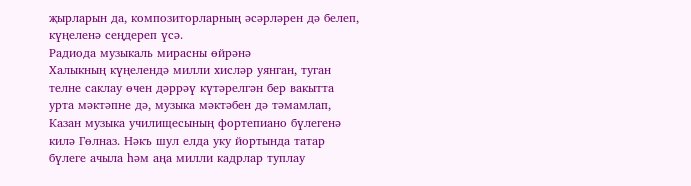җырларын да, композиторларның әсәрләрен дә белеп, күңеленә сеңдереп үсә.
Радиода музыкаль мирасны өйрәнә
Халыкның күңелендә милли хисләр уянган, туган телне саклау өчен дәррәү күтәрелгән бер вакытта урта мәктәпне дә, музыка мәктәбен дә тәмамлап, Казан музыка училищесының фортепиано бүлегенә килә Гөлназ. Нәкъ шул елда уку йортында татар бүлеге ачыла һәм аңа милли кадрлар туплау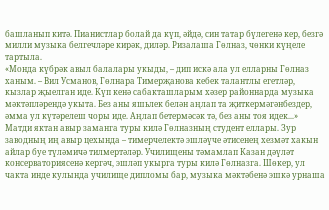башланып китә. Пианистлар болай да күп, әйдә, син татар бүлегенә кер, безгә милли музыка белгечләре кирәк, диләр. Ризалаша Гөлназ, чөнки күңеле тартыла.
«Монда күбрәк авыл балалары укыды, – дип искә ала ул елларны Гөлназ ханым. – Вил Усманов, Гөлнара Тимерҗанова кебек талантлы егетләр, кызлар җыелган иде. Күп кенә сабакташларым хәзер районнарда музыка мәктәпләрендә укыта. Без аны яшьлек белән аңлап та җиткермәгәнбездер, әмма ул күтәрелеш чоры иде. Аңлап бетермәсәк тә, без аны тоя идек...»
Матди яктан авыр заманга туры килә Гөлназның студент еллары. Зур заводның иң авыр цехында – тимерчелектә эшләүче әтисенең хезмәт хакын айлар буе түләмичә тилмертәләр. Училищены тәмамлап Казан дәүләт консерваториясенә кергәч, эшләп укырга туры килә Гөлназга. Шөкер, ул чакта инде кулында училище дипломы бар, музыка мәктәбенә эшкә урнаша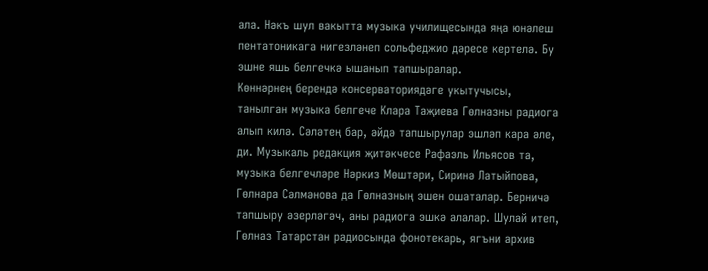ала. Нәкъ шул вакытта музыка училищесында яңа юнәлеш пентатоникага нигезләнеп сольфеджио дәресе кертелә. Бу эшне яшь белгечкә ышанып тапшыралар.
Көннәрнең берендә консерваториядәге укытучысы, танылган музыка белгече Клара Таҗиева Гөлназны радиога алып килә. Сәләтең бар, әйдә тапшырулар эшләп кара әле, ди. Музыкаль редакция җитәкчесе Рафаэль Ильясов та, музыка белгечләре Нәркиз Мөштәри, Сиринә Латыйпова, Гөлнара Сәлмәнова да Гөлназның эшен ошаталар. Берничә тапшыру әзерләгәч, аны радиога эшкә алалар. Шулай итеп, Гөлназ Татарстан радиосында фонотекарь, ягъни архив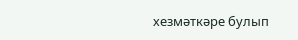хезмәткәре булып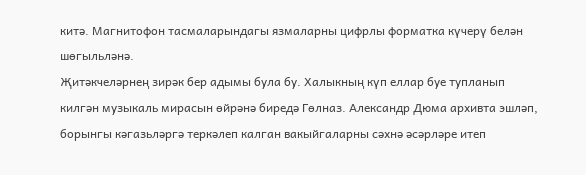китә. Магнитофон тасмаларындагы язмаларны цифрлы форматка күчерү белән шөгыльләнә.
Җитәкчеләрнең зирәк бер адымы була бу. Халыкның күп еллар буе тупланып килгән музыкаль мирасын өйрәнә биредә Гөлназ. Александр Дюма архивта эшләп, борынгы кәгазьләргә теркәлеп калган вакыйгаларны сәхнә әсәрләре итеп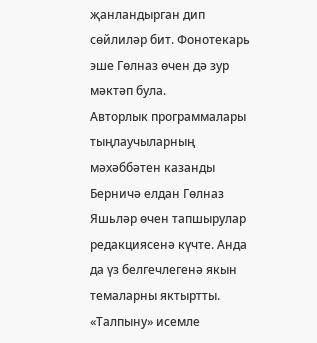җанландырган дип сөйлиләр бит. Фонотекарь эше Гөлназ өчен дә зур мәктәп була.
Авторлык программалары тыңлаучыларның мәхәббәтен казанды
Берничә елдан Гөлназ Яшьләр өчен тапшырулар редакциясенә күчте. Анда да үз белгечлегенә якын темаларны яктыртты. «Талпыну» исемле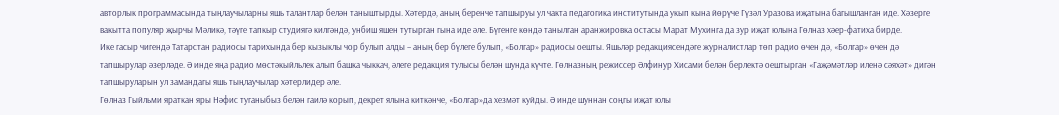авторлык программасында тыңлаучыларны яшь талантлар белән таныштырды. Хәтердә, аның беренче тапшыруы ул чакта педагогика институтында укып кына йөрүче Гүзәл Уразова иҗатына багышланган иде. Хәзерге вакытта популяр җырчы Мәликә, тәүге тапкыр студиягә килгәндә, унбиш яшен тутырган гына иде әле. Бүгенге көндә танылган аранжировка остасы Марат Мухинга да зур иҗат юлына Гөлназ хәер-фатиха бирде.
Ике гасыр чигендә Татарстан радиосы тарихында бер кызыклы чор булып алды – аның бер бүлеге булып, «Болгар» радиосы оешты. Яшьләр редакциясендәге журналистлар төп радио өчен дә, «Болгар» өчен дә тапшырулар әзерләде. Ә инде яңа радио мөстәкыйльлек алып башка чыккач, әлеге редакция тулысы белән шунда күчте. Гөлназның режиссер Әлфинур Хисами белән берлектә оештырган «Гаҗәмәтләр иленә сәяхәт» дигән тапшыруларын ул замандагы яшь тыңлаучылар хәтерлидер әле.
Гөлназ Гыйльми яраткан яры Нәфис туганыбыз белән гаилә корып, декрет ялына киткәнче, «Болгар»да хезмәт куйды. Ә инде шуннан соңгы иҗат юлы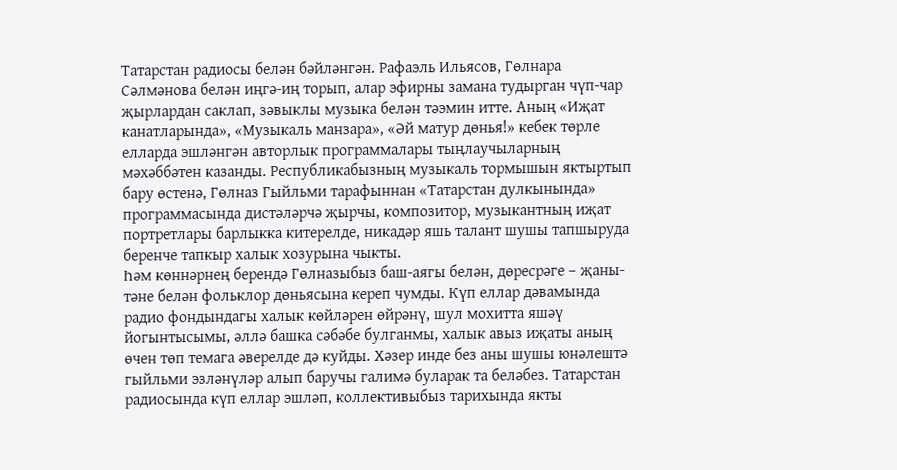Татарстан радиосы белән бәйләнгән. Рафаэль Ильясов, Гөлнара Сәлмәнова белән иңгә-иң торып, алар эфирны замана тудырган чүп-чар җырлардан саклап, зәвыклы музыка белән тәэмин итте. Аның «Иҗат канатларында», «Музыкаль манзара», «Әй матур дөнья!» кебек төрле елларда эшләнгән авторлык программалары тыңлаучыларның мәхәббәтен казанды. Республикабызның музыкаль тормышын яктыртып бару өстенә, Гөлназ Гыйльми тарафыннан «Татарстан дулкынында» программасында дистәләрчә җырчы, композитор, музыкантның иҗат портретлары барлыкка китерелде, никадәр яшь талант шушы тапшыруда беренче тапкыр халык хозурына чыкты.
Һәм көннәрнең берендә Гөлназыбыз баш-аягы белән, дөресрәге – җаны-тәне белән фольклор дөньясына кереп чумды. Күп еллар дәвамында радио фондындагы халык көйләрен өйрәнү, шул мохитта яшәү йогынтысымы, әллә башка сәбәбе булганмы, халык авыз иҗаты аның өчен төп темага әверелде дә куйды. Хәзер инде без аны шушы юнәлештә гыйльми эзләнүләр алып баручы галимә буларак та беләбез. Татарстан радиосында күп еллар эшләп, коллективыбыз тарихында якты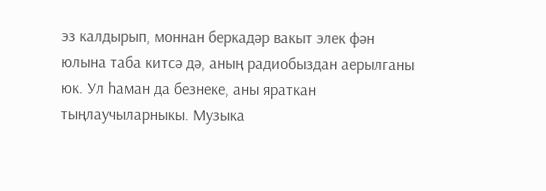эз калдырып, моннан беркадәр вакыт элек фән юлына таба китсә дә, аның радиобыздан аерылганы юк. Ул һаман да безнеке, аны яраткан тыңлаучыларныкы. Музыка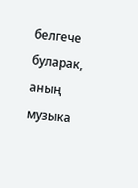белгече буларак, аның музыка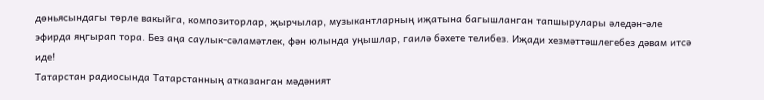дөньясындагы төрле вакыйга, композиторлар, җырчылар, музыкантларның иҗатына багышланган тапшырулары әледән-әле эфирда яңгырап тора. Без аңа саулык-сәламәтлек, фән юлында уңышлар, гаилә бәхете телибез. Иҗади хезмәттәшлегебез дәвам итсә иде!
Татарстан радиосында Татарстанның атказанган мәдәният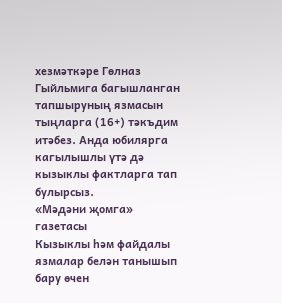хезмәткәре Гөлназ Гыйльмига багышланган тапшыруның язмасын тыңларга (16+) тәкъдим итәбез. Анда юбилярга кагылышлы үтә дә кызыклы фактларга тап булырсыз.
«Мәдәни җомга» газетасы
Кызыклы һәм файдалы язмалар белән танышып бару өчен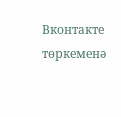Вконтакте төркеменә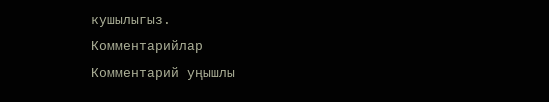кушылыгыз.
Комментарийлар
Комментарий уңышлы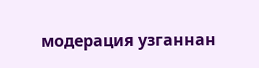модерация узганнан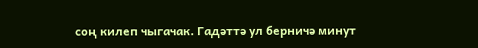соң килеп чыгачак. Гадәттә ул берничә минут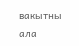вакытны ала